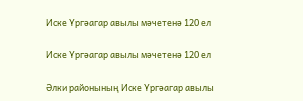Иске Үргәагар авылы мәчетенә 120 ел

Иске Үргәагар авылы мәчетенә 120 ел

Әлки районының Иске Үргәагар авылы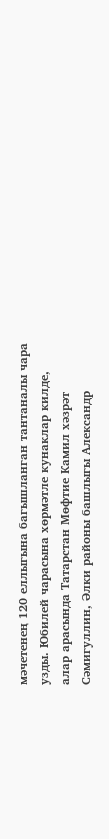мәчетенең 120 еллыгына багышланган тантаналы чара узды. Юбилей чарасына хөрмәтле кунаклар килде, алар арасында Татарстан Мөфтие Камил хәзрәт Сәмигуллин, Әлки районы башлыгы Александр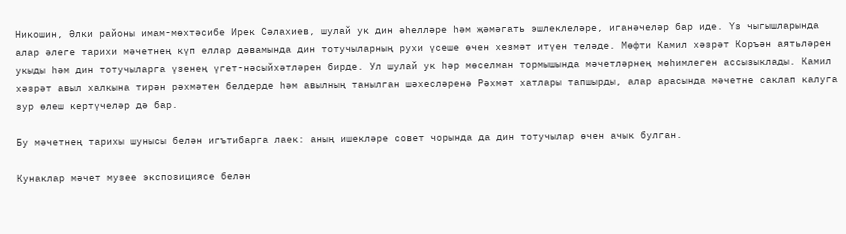Никошин, Әлки районы имам-мөхтәсибе Ирек Сәлахиев, шулай ук дин әһелләре һәм җәмәгать эшлеклеләре, иганәчеләр бар иде. Үз чыгышларында алар әлеге тарихи мәчетнең күп еллар дәвамында дин тотучыларның рухи үсеше өчен хезмәт итүен теләде. Мөфти Камил хәзрәт Коръән аятьләрен укыды һәм дин тотучыларга үзенең үгет-нәсыйхәтләрен бирде. Ул шулай ук һәр мөселман тормышында мәчетләрнең мөһимлеген ассызыклады. Камил хәзрәт авыл халкына тирән рәхмәтен белдерде һәм авылның танылган шәхесләренә Рәхмәт хатлары тапшырды, алар арасында мәчетне саклап калуга зур өлеш кертүчеләр дә бар.

Бу мәчетнең тарихы шунысы белән игътибарга лаек: аның ишекләре совет чорында да дин тотучылар өчен ачык булган.

Кунаклар мәчет музее экспозициясе белән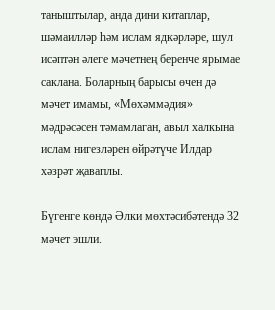таныштылар, анда дини китаплар, шәмаилләр һәм ислам ядкәрләре, шул исәптән әлеге мәчетнең беренче ярымае саклана. Боларның барысы өчен дә мәчет имамы, «Мөхәммәдия» мәдрәсәсен тәмамлаган, авыл халкына ислам нигезләрен өйрәтүче Илдар хәзрәт җаваплы.

Бүгенге көндә Әлки мөхтәсибәтендә 32 мәчет эшли.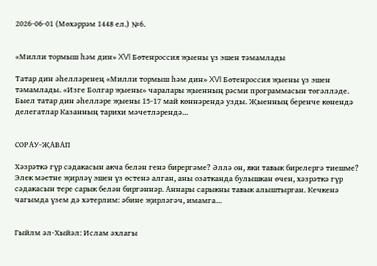2026-06-01 (Мөхәррәм 1448 ел.) №6.


«Милли тормыш һәм дин» XVI Бөтенроссия җыены үз эшен тәмамлады

Татар дин әһелләренең «Милли тормыш һәм дин» XVI Бөтенроссия җыены үз эшен тәмамлады. «Изге Болгар җыены» чаралары җыенның рәсми программасын төгәлләде. Быел татар дин әһелләре җыены 15-17 май көннәрендә узды. Җыенның беренче көнендә делегатлар Казанның тарихи мәчетләрендә...


СОРАУ-ҖАВАП

Хәзрәткә гүр сәдакасын акча белән генә бирергәме? Әллә он, яки тавык бирелергә тиешме? Элек мәетне җирләү эшен үз өстенә алган, аны озатканда булышкан өчен, хәзрәткә гүр сәдакасын тере сарык белән биргәннәр. Аннары сарыкны тавык алыштырган. Кечкенә чагымда үзем дә хәтерлим: әбине җирләгәч, имамга...


Гыйлм әл-Хыйәл: Ислам әхлагы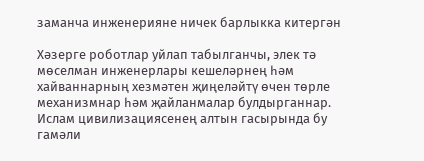заманча инженерияне ничек барлыкка китергән

Хәзерге роботлар уйлап табылганчы, элек тә мөселман инженерлары кешеләрнең һәм хайваннарның хезмәтен җиңеләйтү өчен төрле механизмнар һәм җайланмалар булдырганнар. Ислам цивилизациясенең алтын гасырында бу гамәли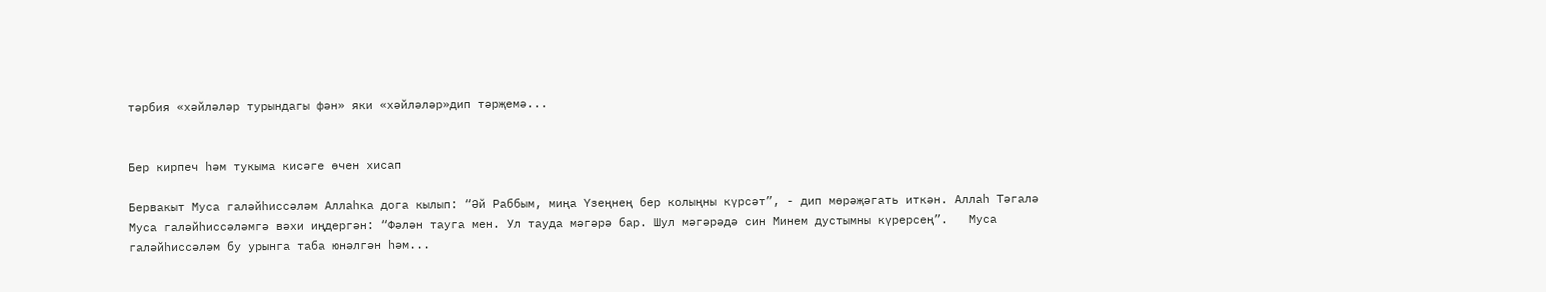тәрбия «хәйләләр турындагы фән» яки «хәйләләр»дип тәрҗемә...


Бер кирпеч һәм тукыма кисәге өчен хисап

Бервакыт Муса галәйһиссәләм Аллаһка дога кылып: “Әй Раббым, миңа Үзеңнең бер колыңны күрсәт”, - дип мөрәҗәгать иткән. Аллаһ Тәгалә Муса галәйһиссәләмгә вәхи иңдергән: “Фәлән тауга мен. Ул тауда мәгәрә бар. Шул мәгәрәдә син Минем дустымны күрерсең”.   Муса галәйһиссәләм бу урынга таба юнәлгән һәм...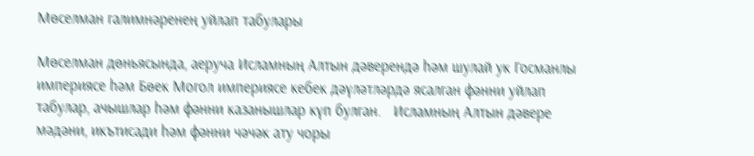Мөселман галимнәренең уйлап табулары

Мөселман дөньясында, аеруча Исламның Алтын дәверендә һәм шулай ук Госманлы империясе һәм Бөек Могол империясе кебек дәүләтләрдә ясалган фәнни уйлап табулар, ачышлар һәм фәнни казанышлар күп булган.   Исламның Алтын дәвере мәдәни, икътисади һәм фәнни чәчәк ату чоры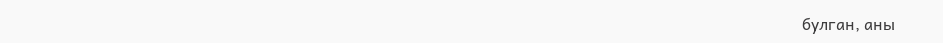булган, аны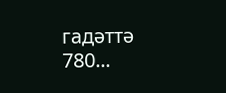гадәттә 780...